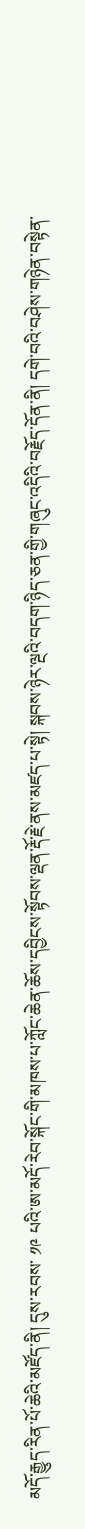མདོ་རྒྱུད་རིན་པོ་ཆེའི་མཛོད་ནི། དུས་རབས་ ༡༩ པའི་ཨ་མདོ་རེབ་སྐོང་གི་མཁས་པ་ཀློང་ཆེན་ཆོས་དབྱིངས་སྟོབས་ལྡན་རྡོ་རྗེ་ནས་མཛད་པ་སྟེ། སྐབས་ཉེར་ལྔའི་བདག་ཉིད་ཅན་གྱི་གཞུང་འདིའི་བརྗོད་དོན་ནི། དགེ་བའི་བཤེས་གཉེན་བསྟེན་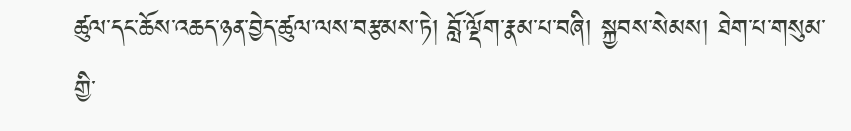ཚུལ་དང་ཆོས་འཆད་ཉན་བྱེད་ཚུལ་ལས་བརྩམས་ཏེ། བློ་ལྡོག་རྣམ་པ་བཞི། སྐྱབས་སེམས། ཐེག་པ་གསུམ་གྱི་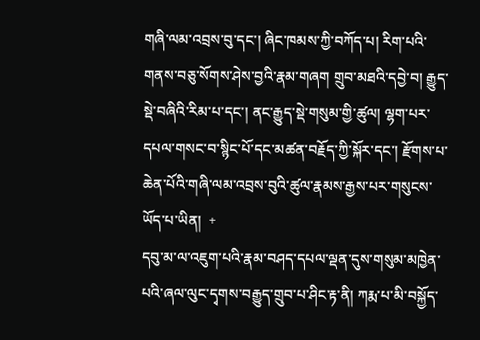གཞི་ལམ་འབྲས་བུ་དང་། ཞིང་ཁམས་ཀྱི་བཀོད་པ། རིག་པའི་གནས་བཅུ་སོགས་ཤེས་བྱའི་རྣམ་གཞག གྲུབ་མཐའི་དབྱེ་བ། རྒྱུད་སྡེ་བཞིའི་རིམ་པ་དང་། ནང་རྒྱུད་སྡེ་གསུམ་གྱི་ཚུལ། ལྷག་པར་དཔལ་གསང་བ་སྙིང་པོ་དང་མཚན་བརྗོད་ཀྱི་སྐོར་དང་། རྫོགས་པ་ཆེན་པོའི་གཞི་ལམ་འབྲས་བུའི་ཚུལ་རྣམས་རྒྱས་པར་གསུངས་ཡོད་པ་ཡིན།  +
དབུ་མ་ལ་འཇུག་པའི་རྣམ་བཤད་དཔལ་ལྡན་དུས་གསུམ་མཁྱེན་པའི་ཞལ་ལུང་དྭགས་བརྒྱུད་གྲུབ་པ་ཤིང་རྟ་ནི། ཀརྨ་པ་མི་བསྐྱོད་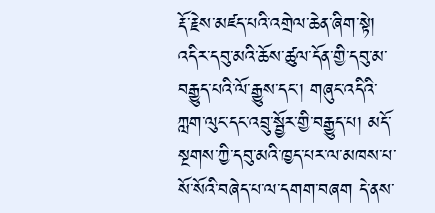རྡོ་རྗེས་མཛད་པའི་འགྲེལ་ཆེན་ཞིག་སྟེ། འདིར་དབུ་མའི་ཆོས་ཚུལ་དོན་གྱི་དབུ་མ་བརྒྱུད་པའི་ལོ་རྒྱུས་དང་། གཞུང་འདིའི་ཀླག་ལུང་དང་འབྲུ་སྦྱོར་གྱི་བརྒྱུད་པ། མདོ་སྔགས་ཀྱི་དབུ་མའི་ཁྱད་པར་ལ་མཁས་པ་སོ་སོའི་བཞེད་པ་ལ་དགག་བཞག དེ་ནས་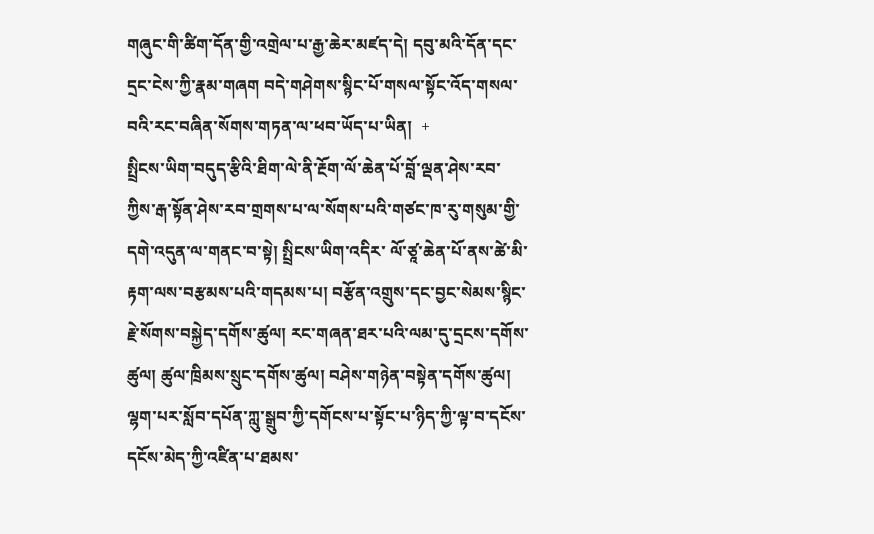གཞུང་གི་ཚིག་དོན་གྱི་འགྲེལ་པ་རྒྱ་ཆེར་མཛད་དེ། དབུ་མའི་དོན་དང་དྲང་ངེས་ཀྱི་རྣམ་གཞག བདེ་གཤེགས་སྙིང་པོ་གསལ་སྟོང་འོད་གསལ་བའི་རང་བཞིན་སོགས་གཏན་ལ་ཕབ་ཡོད་པ་ཡིན།  +
སྤྲིངས་ཡིག་བདུད་རྩིའི་ཐིག་ལེ་ནི་རྔོག་ལོ་ཆེན་པོ་བློ་ལྡན་ཤེས་རབ་ཀྱིས་རྒ་སྟོན་ཤེས་རབ་གྲགས་པ་ལ་སོགས་པའི་གཙང་ཁ་རུ་གསུམ་གྱི་དགེ་འདུན་ལ་གནང་བ་སྟེ། སྤྲིངས་ཡིག་འདིར་ ལོ་ཙཱ་ཆེན་པོ་ནས་ཚེ་མི་རྟག་ལས་བརྩམས་པའི་གདམས་པ། བརྩོན་འགྲུས་དང་བྱང་སེམས་སྙིང་རྗེ་སོགས་བསྐྱེད་དགོས་ཚུལ། རང་གཞན་ཐར་པའི་ལམ་དུ་དྲངས་དགོས་ཚུལ། ཚུལ་ཁྲིམས་སྲུང་དགོས་ཚུལ། བཤེས་གཉེན་བསྟེན་དགོས་ཚུལ། ལྷག་པར་སློབ་དཔོན་ཀླུ་སྒྲུབ་ཀྱི་དགོངས་པ་སྟོང་པ་ཉིད་ཀྱི་ལྟ་བ་དངོས་དངོས་མེད་ཀྱི་འཛིན་པ་ཐམས་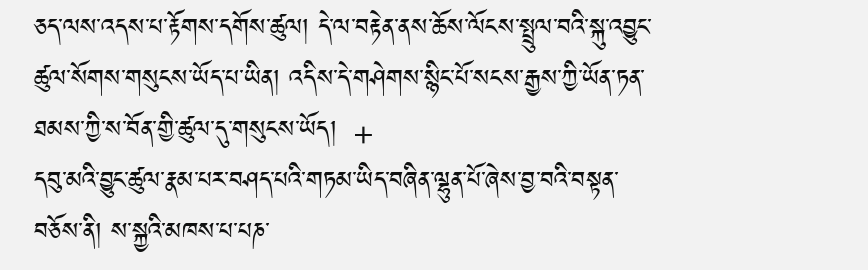ཅད་ལས་འདས་པ་རྟོགས་དགོས་ཚུལ། དེ་ལ་བརྟེན་ནས་ཆོས་ལོངས་སྤྲུལ་བའི་སྐུ་འབྱུང་ཚུལ་སོགས་གསུངས་ཡོད་པ་ཡིན། འདིས་དེ་གཤེགས་སྙིང་པོ་སངས་རྒྱས་ཀྱི་ཡོན་ཏན་ཐམས་ཀྱི་ས་བོན་གྱི་ཚུལ་དུ་གསུངས་ཡོད།  +
དབུ་མའི་བྱུང་ཚུལ་རྣམ་པར་བཤད་པའི་གཏམ་ཡིད་བཞིན་ལྷུན་པོ་ཞེས་བྱ་བའི་བསྟན་བཅོས་ནི། ས་སྐྱའི་མཁས་པ་པཎ་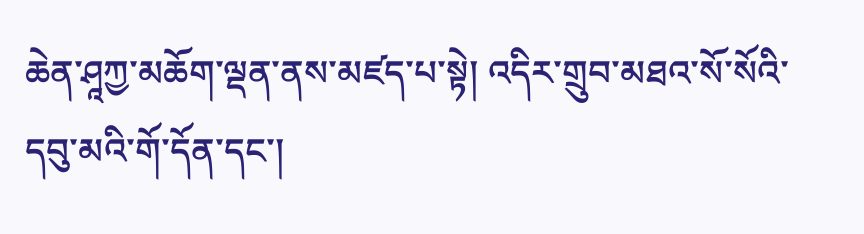ཆེན་ཤཱཀྱ་མཆོག་ལྡན་ནས་མཛད་པ་སྟེ། འདིར་གྲུབ་མཐའ་སོ་སོའི་དབུ་མའི་གོ་དོན་དང་།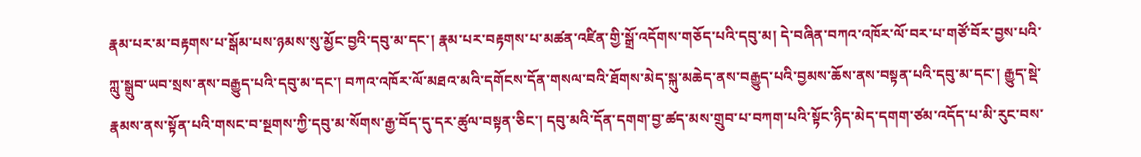རྣམ་པར་མ་བརྟགས་པ་སྒོམ་པས་ཉམས་སུ་མྱོང་བྱའི་དབུ་མ་དང་། རྣམ་པར་བརྟགས་པ་མཚན་འཛིན་གྱི་སྒྲོ་འདོགས་གཅོད་པའི་དབུ་མ། དེ་བཞིན་བཀའ་འཁོར་ལོ་བར་པ་གཙོ་བོར་བྱས་པའི་ཀླུ་སྒྲུབ་ཡབ་སྲས་ནས་བརྒྱུད་པའི་དབུ་མ་དང་། བཀའ་འཁོར་ལོ་མཐའ་མའི་དགོངས་དོན་གསལ་བའི་ཐོགས་མེད་སྐུ་མཆེད་ནས་བརྒྱུད་པའི་བྱམས་ཆོས་ནས་བསྟན་པའི་དབུ་མ་དང་། རྒྱུད་སྡེ་རྣམས་ནས་སྟོན་པའི་གསང་བ་སྔགས་ཀྱི་དབུ་མ་སོགས་རྒྱ་བོད་དུ་དར་ཚུལ་བསྟན་ཅིང་། དབུ་མའི་དོན་དགག་བྱ་ཚད་མས་གྲུབ་པ་བཀག་པའི་སྟོང་ཉིད་མེད་དགག་ཙམ་འདོད་པ་མི་རུང་བས་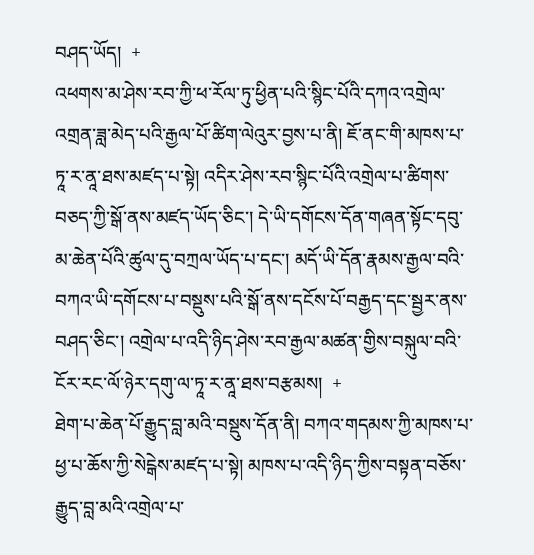བཤད་ཡོད།  +
འཕགས་མ་ཤེས་རབ་ཀྱི་ཕ་རོལ་ཏུ་ཕྱིན་པའི་སྙིང་པོའི་དཀའ་འགྲེལ་འགྲན་ཟླ་མེད་པའི་རྒྱལ་པོ་ཚིག་ལེའུར་བྱས་པ་ནི། ཇོ་ནང་གི་མཁས་པ་ཏཱ་ར་ནཱ་ཐས་མཛད་པ་སྟེ། འདིར་ཤེས་རབ་སྙིང་པོའི་འགྲེལ་པ་ཚིགས་བཅད་ཀྱི་སྒོ་ནས་མཛད་ཡོད་ཅིང་། དེ་ཡི་དགོངས་དོན་གཞན་སྟོང་དབུ་མ་ཆེན་པོའི་ཚུལ་དུ་བཀྲལ་ཡོད་པ་དང་། མདོ་ཡི་དོན་རྣམས་རྒྱལ་བའི་བཀའ་ཡི་དགོངས་པ་བསྡུས་པའི་སྒོ་ནས་དངོས་པོ་བརྒྱད་དང་སྦྱར་ནས་བཤད་ཅིང་། འགྲེལ་པ་འདི་ཉིད་ཤེས་རབ་རྒྱལ་མཚན་གྱིས་བསྐུལ་བའི་ངོར་རང་ལོ་ཉེར་དགུ་ལ་ཏཱ་ར་ནཱ་ཐས་བརྩམས།  +
ཐེག་པ་ཆེན་པོ་རྒྱུད་བླ་མའི་བསྡུས་དོན་ནི། བཀའ་གདམས་ཀྱི་མཁས་པ་ཕྱ་པ་ཆོས་ཀྱི་སེངྒེས་མཛད་པ་སྟེ། མཁས་པ་འདི་ཉིད་ཀྱིས་བསྟན་བཅོས་རྒྱུད་བླ་མའི་འགྲེལ་པ་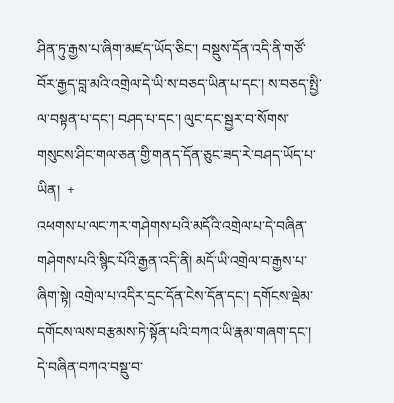ཤིན་ཏུ་རྒྱས་པ་ཞིག་མཛད་ཡོད་ཅིང་། བསྡུས་དོན་འདི་ནི་གཙོ་བོར་རྒྱད་བླ་མའི་འགྲེལ་དེ་ཡི་ས་བཅད་ཡིན་པ་དང་། ས་བཅད་སྤྱི་ལ་བསྟན་པ་དང་། བཤད་པ་དང་། ལུང་དང་སྦྱར་བ་སོགས་གསུངས་ཤིང་གལ་ཅན་གྱི་གནད་དོན་ཅུང་ཟད་རེ་བཤད་ཡོད་པ་ཡིན།  +
འཕགས་པ་ལང་ཀར་གཤེགས་པའི་མདོའི་འགྲེལ་པ་དེ་བཞིན་གཤེགས་པའི་སྙིང་པོའི་རྒྱན་འདི་ནི། མདོ་ཡི་འགྲེལ་བ་རྒྱས་པ་ཞིག་སྟེ། འགྲེལ་པ་འདིར་དྲང་དོན་ངེས་དོན་དང་། དགོངས་ལྡེམ་དགོངས་ལས་བརྩམས་ཏེ་སྟོན་པའི་བཀའ་ཡི་རྣམ་གཞག་དང་། དེ་བཞིན་བཀའ་བསྡུ་བ་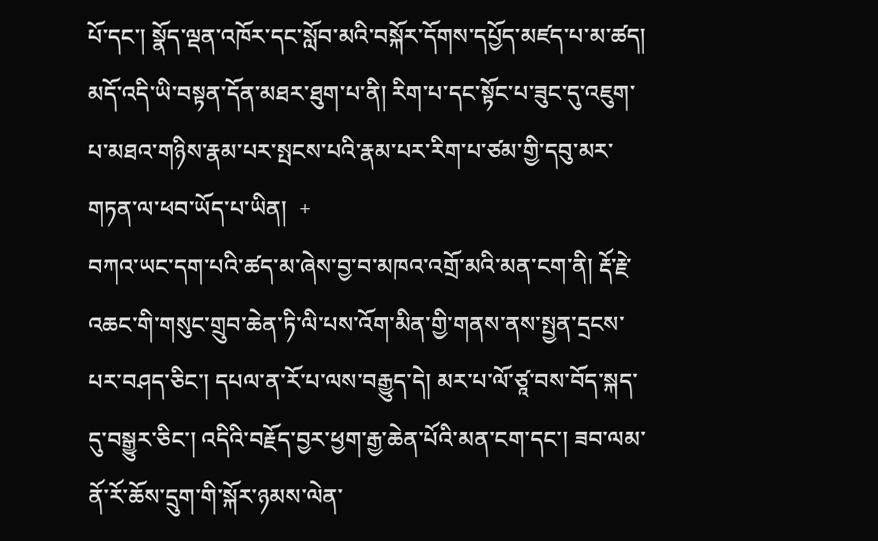པོ་དང་། སྣོད་ལྡན་འཁོར་དང་སློབ་མའི་བསྐོར་དོགས་དཔྱོད་མཛད་པ་མ་ཚད། མདོ་འདི་ཡི་བསྟན་དོན་མཐར་ཐུག་པ་ནི། རིག་པ་དང་སྟོང་པ་ཟུང་དུ་འཇུག་པ་མཐའ་གཉིས་རྣམ་པར་སྤངས་པའི་རྣམ་པར་རིག་པ་ཙམ་གྱི་དབུ་མར་གཏན་ལ་ཕབ་ཡོད་པ་ཡིན།  +
བཀའ་ཡང་དག་པའི་ཚད་མ་ཞེས་བྱ་བ་མཁའ་འགྲོ་མའི་མན་ངག་ནི། རྡོ་རྗེ་འཆང་གི་གསུང་གྲུབ་ཆེན་ཏི་ལི་པས་འོག་མིན་གྱི་གནས་ནས་སྤྱན་དྲངས་པར་བཤད་ཅིང་། དཔལ་ན་རོ་པ་ལས་བརྒྱུད་དེ། མར་པ་ལོ་ཙཱ་བས་བོད་སྐད་དུ་བསྒྱུར་ཅིང་། འདིའི་བརྗོད་བྱར་ཕྱག་རྒྱ་ཆེན་པོའི་མན་ངག་དང་། ཟབ་ལམ་ནོ་རོ་ཆོས་དྲུག་གི་སྐོར་ཉམས་ལེན་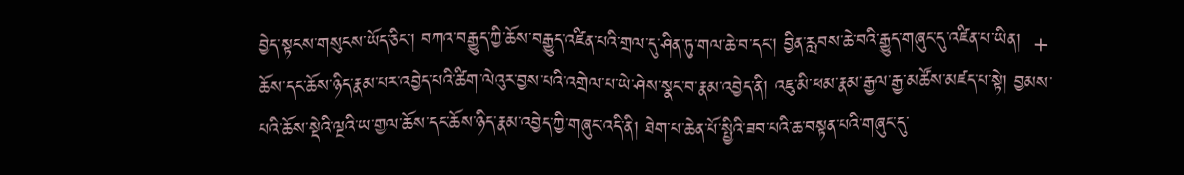བྱེད་སྟངས་གསུངས་ཡོད་ཅིང་། བཀའ་བརྒྱུད་ཀྱི་ཆོས་བརྒྱུད་འཛིན་པའི་གྲལ་དུ་ཤིན་ཏུ་གལ་ཆེ་བ་དང་། བྱིན་རླབས་ཆེ་བའི་རྒྱུད་གཞུང་དུ་འཛིན་པ་ཡིན།  +
ཆོས་དང་ཆོས་ཉིད་རྣམ་པར་འབྱེད་པའི་ཚིག་ལེའུར་བྱས་པའི་འགྲེལ་པ་ཡེ་ཤེས་སྣང་བ་རྣམ་འབྱེད་ནི། འཇུ་མི་ཕམ་རྣམ་རྒྱལ་རྒྱ་མཚོས་མཛད་པ་སྟེ། བྱམས་པའི་ཆོས་སྡེའི་ལྔའི་ཡ་གྱལ་ཆོས་དང་ཆོས་ཉིད་རྣམ་འབྱེད་ཀྱི་གཞུང་འདི་ནི། ཐེག་པ་ཆེན་པོ་སྤྱིའི་ཟབ་པའི་ཆ་བསྟན་པའི་གཞུང་དུ་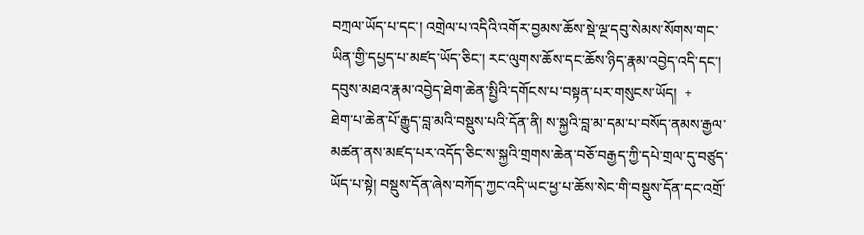བཀྲལ་ཡོད་པ་དང་། འགྲེལ་པ་འདིའི་འགོར་བྱམས་ཆོས་སྡེ་ལྔ་དབུ་སེམས་སོགས་གང་ཡིན་གྱི་དཔྱད་པ་མཛད་ཡོད་ཅིང་། རང་ལུགས་ཆོས་དང་ཆོས་ཉིད་རྣམ་འབྱེད་འདི་དང་། དབུས་མཐའ་རྣམ་འབྱེད་ཐེག་ཆེན་སྤྱིའི་དགོངས་པ་བསྟན་པར་གསུངས་ཡོད།  +
ཐེག་པ་ཆེན་པོ་རྒྱུད་བླ་མའི་བསྡུས་པའི་དོན་ནི། ས་སྐྱའི་བླ་མ་དམ་པ་བསོད་ནམས་རྒྱལ་མཚན་ནས་མཛད་པར་འདོད་ཅིང་ས་སྐྱའི་གྲགས་ཆེན་བཅོ་བརྒྱད་ཀྱི་དཔེ་གྲལ་དུ་བཙུད་ཡོད་པ་སྟེ། བསྡུས་དོན་ཞེས་བཀོད་ཀྱང་འདི་ཡང་ཕྱ་པ་ཆོས་སེང་གི་བསྡུས་དོན་དང་འགྲོ་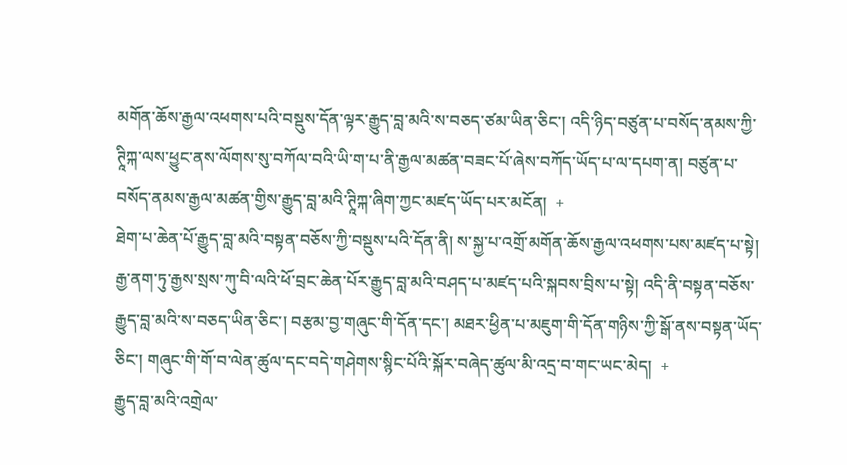མགོན་ཆོས་རྒྱལ་འཕགས་པའི་བསྡུས་དོན་ལྟར་རྒྱུད་བླ་མའི་ས་བཅད་ཙམ་ཡིན་ཅིང་། འདི་ཉིད་བཙུན་པ་བསོད་ནམས་ཀྱི་ཊཱིཀྐ་ལས་ཕྱུང་ནས་ལོགས་སུ་བཀོལ་བའི་ཡི་ག་པ་ནི་རྒྱལ་མཚན་བཟང་པོ་ཞེས་བཀོད་ཡོད་པ་ལ་དཔག་ན། བཙུན་པ་བསོད་ནམས་རྒྱལ་མཚན་གྱིས་རྒྱུད་བླ་མའི་ཊཱིཀྐ་ཞིག་ཀྱང་མཛད་ཡོད་པར་མངོན།  +
ཐེག་པ་ཆེན་པོ་རྒྱུད་བླ་མའི་བསྟན་བཅོས་ཀྱི་བསྡུས་པའི་དོན་ནི། ས་སྐྱ་པ་འགྲོ་མགོན་ཆོས་རྒྱལ་འཕགས་པས་མཛད་པ་སྟེ། རྒྱ་ནག་ཏུ་རྒྱས་སྲས་ཀུ་བི་ལའི་ཕོ་བྲང་ཆེན་པོར་རྒྱུད་བླ་མའི་བཤད་པ་མཛད་པའི་སྐབས་བྲིས་པ་སྟེ། འདི་ནི་བསྟན་བཅོས་རྒྱུད་བླ་མའི་ས་བཅད་ཡིན་ཅིང་། བརྩམ་བྱ་གཞུང་གི་དོན་དང་། མཐར་ཕྱིན་པ་མཇུག་གི་དོན་གཉིས་ཀྱི་སྒོ་ནས་བསྟན་ཡོད་ཅིང་། གཞུང་གི་གོ་བ་ལེན་ཚུལ་དང་བདེ་གཤེགས་སྙིང་པོའི་སྐོར་བཞེད་ཚུལ་མི་འདྲ་བ་གང་ཡང་མེད།  +
རྒྱུད་བླ་མའི་འགྲེལ་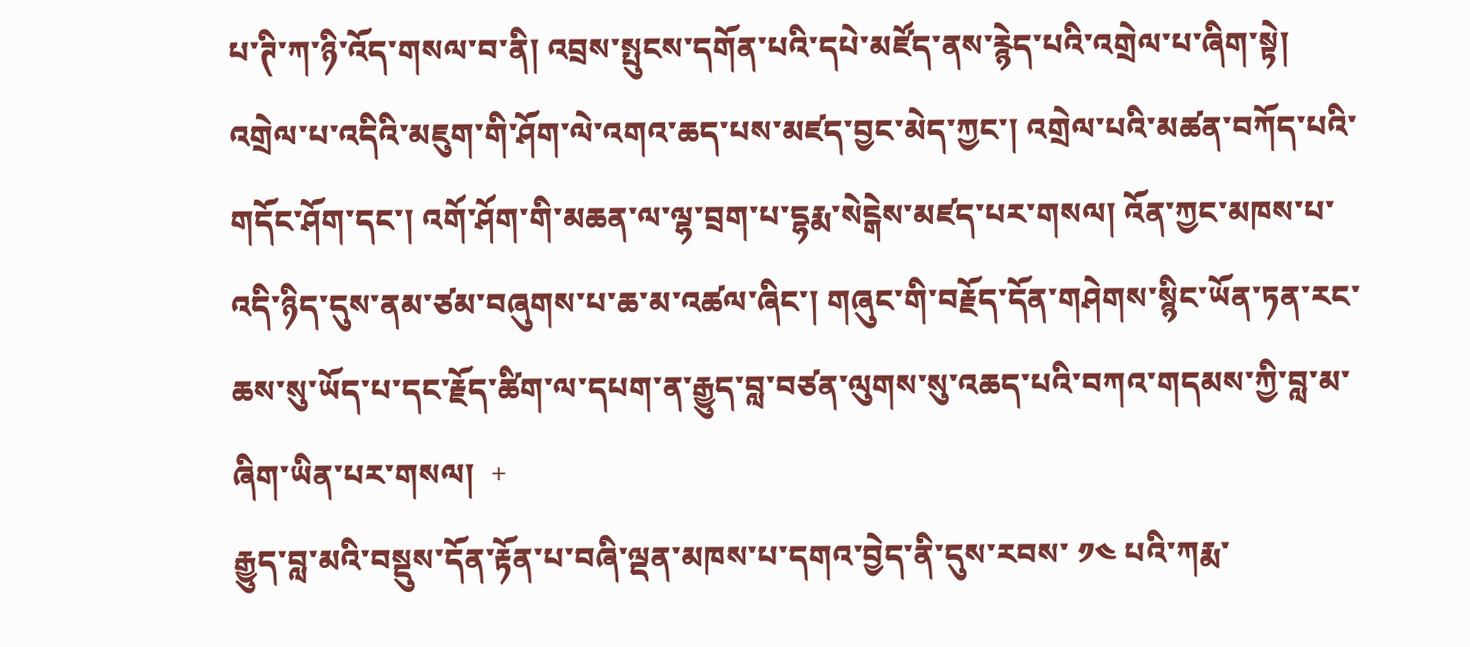པ་ཊི་ཀ་ཉི་འོད་གསལ་བ་ནི། འབྲས་སྤུངས་དགོན་པའི་དཔེ་མཛོད་ནས་རྙེད་པའི་འགྲེལ་པ་ཞིག་སྟེ། འགྲེལ་པ་འདིའི་མཇུག་གི་ཤོག་ལེ་འགའ་ཆད་པས་མཛད་བྱང་མེད་ཀྱང་། འགྲེལ་པའི་མཚན་བཀོད་པའི་གདོང་ཤོག་དང་། འགོ་ཤོག་གི་མཆན་ལ་ལྷ་བྲག་པ་དྷརྨ་སེངྒེས་མཛད་པར་གསལ། འོན་ཀྱང་མཁས་པ་འདི་ཉིད་དུས་ནམ་ཙམ་བཞུགས་པ་ཆ་མ་འཚལ་ཞིང་། གཞུང་གི་བརྗོད་དོན་གཤེགས་སྙིང་ཡོན་ཏན་རང་ཆས་སུ་ཡོད་པ་དང་རྗོད་ཚིག་ལ་དཔག་ན་རྒྱུད་བླ་བཙན་ལུགས་སུ་འཆད་པའི་བཀའ་གདམས་ཀྱི་བླ་མ་ཞིག་ཡིན་པར་གསལ།  +
རྒྱུད་བླ་མའི་བསྡུས་དོན་རྟོན་པ་བཞི་ལྡན་མཁས་པ་དགའ་བྱེད་ནི་དུས་རབས་ ༡༤ པའི་ཀརྨ་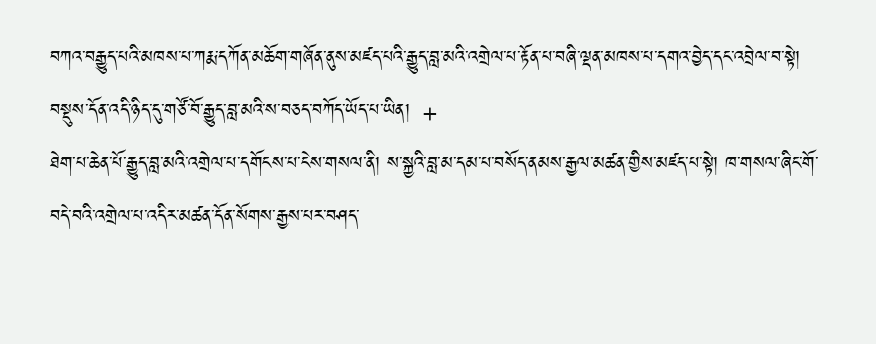བཀའ་བརྒྱུད་པའི་མཁས་པ་ཀརྨ་དཀོན་མཆོག་གཞོན་ནུས་མཛད་པའི་རྒྱུད་བླ་མའི་འགྲེལ་པ་རྟོན་པ་བཞི་ལྡན་མཁས་པ་དགའ་བྱེད་དང་འབྲེལ་བ་སྟེ། བསྡུས་དོན་འདི་ཉིད་དུ་གཙོ་བོ་རྒྱུད་བླ་མའི་ས་བཅད་བཀོད་ཡོད་པ་ཡིན།  +
ཐེག་པ་ཆེན་པོ་རྒྱུད་བླ་མའི་འགྲེལ་པ་དགོངས་པ་ངེས་གསལ་ནི། ས་སྐྱའི་བླ་མ་དམ་པ་བསོད་ནམས་རྒྱལ་མཚན་གྱིས་མཛད་པ་སྟེ། ཁ་གསལ་ཞིང་གོ་བདེ་བའི་འགྲེལ་པ་འདིར་མཚན་དོན་སོགས་རྒྱས་པར་བཤད་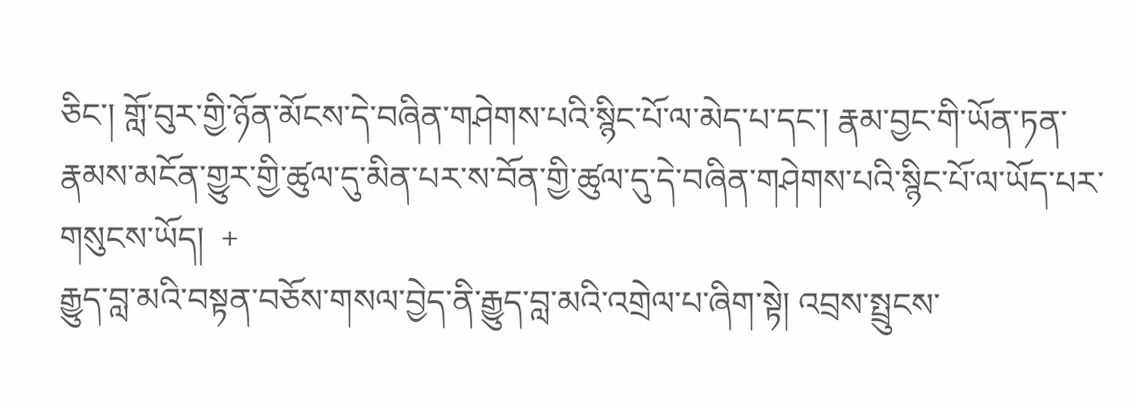ཅིང་། གློ་བུར་གྱི་ཉོན་མོངས་དེ་བཞིན་གཤེགས་པའི་སྙིང་པོ་ལ་མེད་པ་དང་། རྣམ་བྱང་གི་ཡོན་ཏན་རྣམས་མངོན་གྱུར་གྱི་ཚུལ་དུ་མིན་པར་ས་བོན་གྱི་ཚུལ་དུ་དེ་བཞིན་གཤེགས་པའི་སྙིང་པོ་ལ་ཡོད་པར་གསུངས་ཡོད།  +
རྒྱུད་བླ་མའི་བསྟན་བཅོས་གསལ་བྱེད་ནི་རྒྱུད་བླ་མའི་འགྲེལ་པ་ཞིག་སྟེ། འབྲས་སྤྲུངས་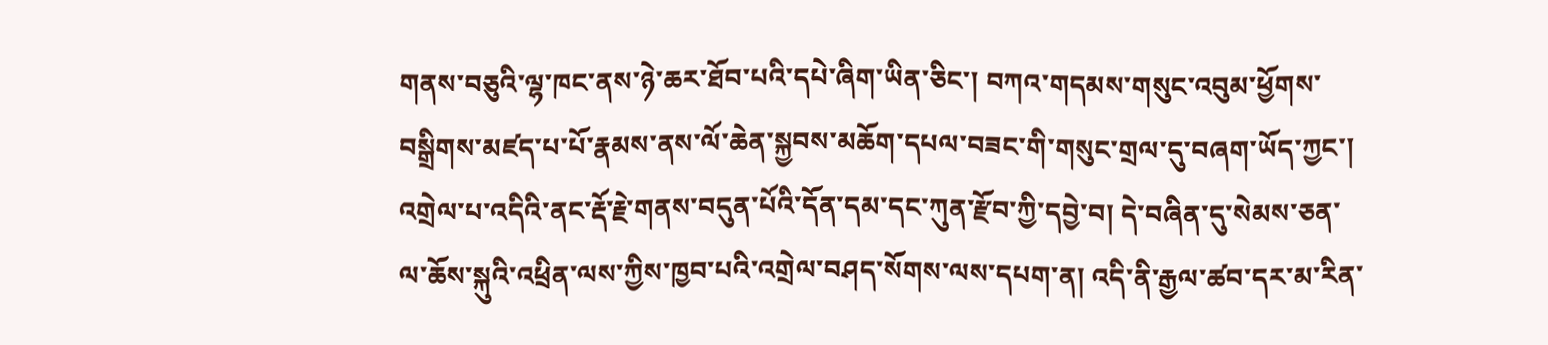གནས་བཅུའི་ལྷ་ཁང་ནས་ཉེ་ཆར་ཐོབ་པའི་དཔེ་ཞིག་ཡིན་ཅིང་། བཀའ་གདམས་གསུང་འབུམ་ཕྱོགས་བསྒྲིགས་མཛད་པ་པོ་རྣམས་ནས་ལོ་ཆེན་སྐྱབས་མཆོག་དཔལ་བཟང་གི་གསུང་གྲལ་དུ་བཞག་ཡོད་ཀྱང་། འགྲེལ་པ་འདིའི་ནང་རྡོ་རྗེ་གནས་བདུན་པོའི་དོན་དམ་དང་ཀུན་རྫོབ་ཀྱི་དབྱེ་བ། དེ་བཞིན་དུ་སེམས་ཅན་ལ་ཆོས་སྐུའི་འཕྲིན་ལས་ཀྱིས་ཁྱབ་པའི་འགྲེལ་བཤད་སོགས་ལས་དཔག་ན། འདི་ནི་རྒྱལ་ཚབ་དར་མ་རིན་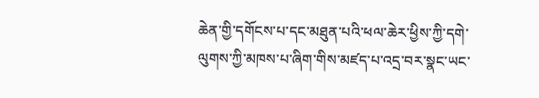ཆེན་གྱི་དགོངས་པ་དང་མཐུན་པའི་ཕལ་ཆེར་ཕྱིས་ཀྱི་དགེ་ལུགས་ཀྱི་མཁས་པ་ཞིག་གིས་མཛད་པ་འདྲ་བར་སྣང་ཡང་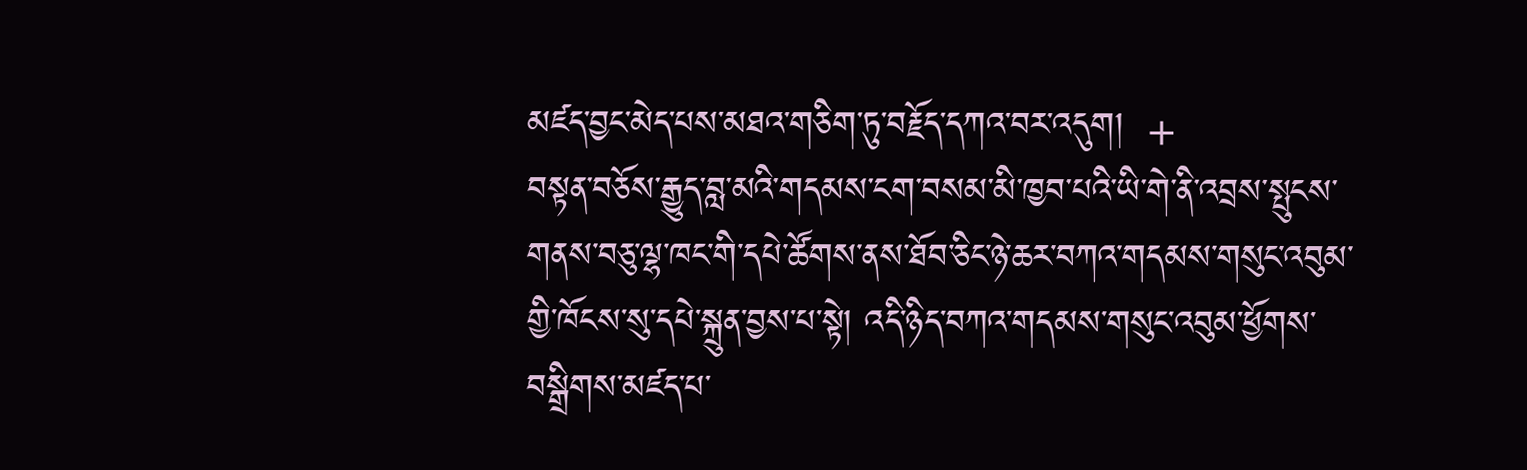མཛད་བྱང་མེད་པས་མཐའ་གཅིག་ཏུ་བརྗོད་དཀའ་བར་འདུག།  +
བསྟན་བཅོས་རྒྱུད་བླ་མའི་གདམས་ངག་བསམ་མི་ཁྱབ་པའི་ཡི་གེ་ནི་འབྲས་སྤུངས་གནས་བཅུ་ལྷ་ཁང་གི་དཔེ་ཚོགས་ནས་ཐོབ་ཅིང་ཉེ་ཆར་བཀའ་གདམས་གསུང་འབུམ་གྱི་ཁོངས་སུ་དཔེ་སྐྲུན་བྱས་པ་སྟེ། འདི་ཉིད་བཀའ་གདམས་གསུང་འབུམ་ཕྱོགས་བསྒྲིགས་མཛད་པ་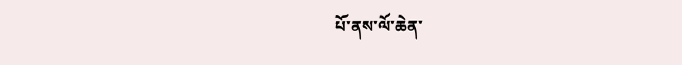པོ་ནས་ལོ་ཆེན་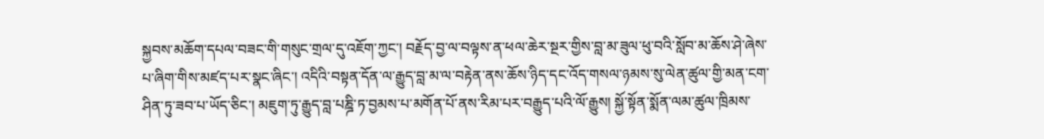སྐྱབས་མཆོག་དཔལ་བཟང་གི་གསུང་གྲལ་དུ་འཇོག་ཀྱང་། བརྗོད་བྱ་ལ་བལྟས་ན་ཕལ་ཆེར་སྔར་གྱིས་བླ་མ་ཟུལ་ཕུ་བའི་སློབ་མ་ཆོས་ཤེ་ཞེས་པ་ཞིག་གིས་མཛད་པར་སྣང་ཞིང་། འདིའི་བསྟན་དོན་ལ་རྒྱུད་བླ་མ་ལ་བརྟེན་ནས་ཆོས་ཉིད་དང་འོད་གསལ་ཉམས་སུ་ལེན་ཚུལ་གྱི་མན་ངག་ཤིན་ཏུ་ཟབ་པ་ཡོད་ཅིང་། མཇུག་ཏུ་རྒྱུད་བླ་པཎྜི་ཏ་བྱམས་པ་མགོན་པོ་ནས་རིམ་པར་བརྒྱུད་པའི་ལོ་རྒྱུས། སྐྱོ་སྟོན་སྨོན་ལམ་ཚུལ་ཁྲིམས་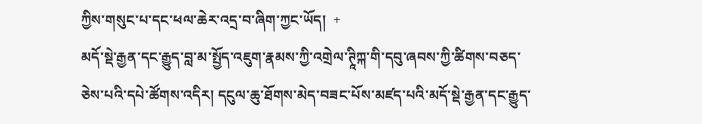ཀྱིས་གསུང་པ་དང་ཕལ་ཆེར་འདྲ་བ་ཞིག་ཀྱང་ཡོད།  +
མདོ་སྡེ་རྒྱན་དང་རྒྱུད་བླ་མ་སྤྱོད་འཇུག་རྣམས་ཀྱི་འགྲེལ་ཊཱིཀྐ་གི་དབུ་ཞབས་ཀྱི་ཚིགས་བཅད་ཅེས་པའི་དཔེ་ཚོགས་འདིར། དངུལ་ཆུ་ཐོགས་མེད་བཟང་པོས་མཛད་པའི་མདོ་སྡེ་རྒྱན་དང་རྒྱུད་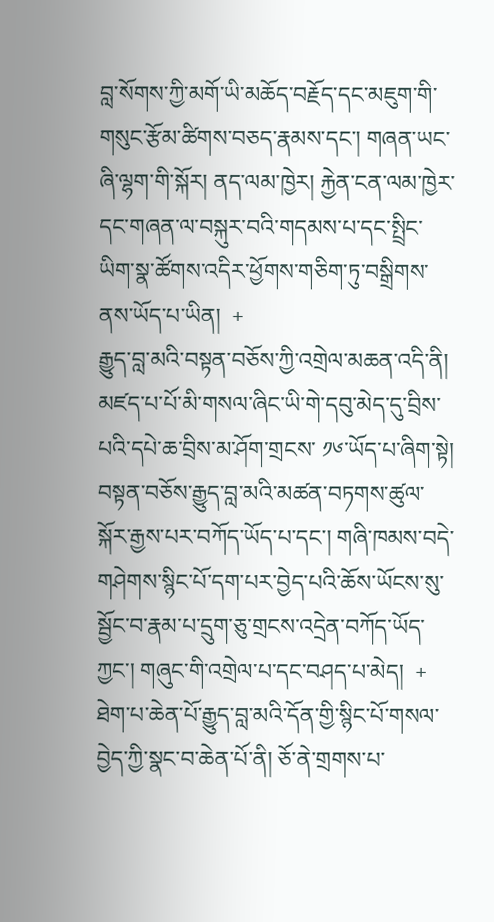བླ་སོགས་ཀྱི་མགོ་ཡི་མཆོད་བརྗོད་དང་མཇུག་གི་གསུང་རྩོམ་ཚིགས་བཅད་རྣམས་དང་། གཞན་ཡང་ ཞི་ལྷག་གི་སྐོར། ནད་ལམ་ཁྱེར། རྐྱེན་ངན་ལམ་ཁྱེར་དང་གཞན་ལ་བསྐུར་བའི་གདམས་པ་དང་སྤྲིང་ཡིག་སྣ་ཚོགས་འདིར་ཕྱོགས་གཅིག་ཏུ་བསྒྲིགས་ནས་ཡོད་པ་ཡིན།  +
རྒྱུད་བླ་མའི་བསྟན་བཅོས་ཀྱི་འགྲེལ་མཆན་འདི་ནི། མཛད་པ་པོ་མི་གསལ་ཞིང་ཡི་གེ་དབུ་མེད་དུ་བྲིས་པའི་དཔེ་ཆ་བྲིས་མ་ཤོག་གྲངས་ ༡༦་ཡོད་པ་ཞིག་སྟེ། བསྟན་བཅོས་རྒྱུད་བླ་མའི་མཚན་བཏགས་ཚུལ་སྐོར་རྒྱས་པར་བཀོད་ཡོད་པ་དང་། གཞི་ཁམས་བདེ་གཤེགས་སྙིང་པོ་དག་པར་བྱེད་པའི་ཆོས་ཡོངས་སུ་སྦྱོང་བ་རྣམ་པ་དྲུག་ཅུ་གྲངས་འདྲེན་བཀོད་ཡོད་ཀྱང་། གཞུང་གི་འགྲེལ་པ་དང་བཤད་པ་མེད།  +
ཐེག་པ་ཆེན་པོ་རྒྱུད་བླ་མའི་དོན་གྱི་སྙིང་པོ་གསལ་བྱེད་ཀྱི་སྣང་བ་ཆེན་པོ་ནི། ཅོ་ནེ་གྲགས་པ་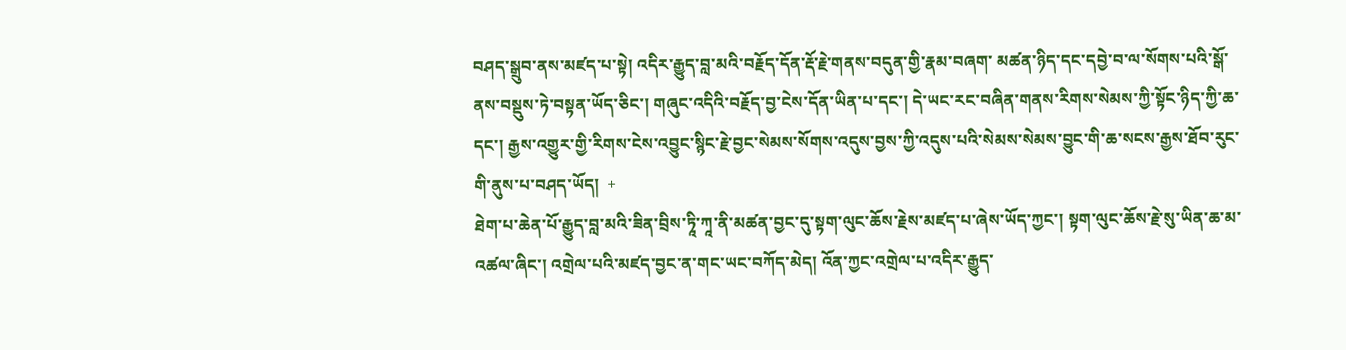བཤད་སྒྲུབ་ནས་མཛད་པ་སྟེ། འདིར་རྒྱུད་བླ་མའི་བརྗོད་དོན་རྡོ་རྗེ་གནས་བདུན་གྱི་རྣམ་བཞག་ མཚན་ཉིད་དང་དབྱེ་བ་ལ་སོགས་པའི་སྒོ་ནས་བསྡུས་ཏེ་བསྟན་ཡོད་ཅིང་། གཞུང་འདིའི་བརྗོད་བྱ་ངེས་དོན་ཡིན་པ་དང་། དེ་ཡང་རང་བཞིན་གནས་རིགས་སེམས་ཀྱི་སྟོང་ཉིད་ཀྱི་ཆ་དང་། རྒྱས་འགྱུར་གྱི་རིགས་ངེས་འབྱུང་སྙིང་རྗེ་བྱང་སེམས་སོགས་འདུས་བྱས་ཀྱི་འདུས་པའི་སེམས་སེམས་བྱུང་གི་ཆ་སངས་རྒྱས་ཐོབ་རུང་གི་ནུས་པ་བཤད་ཡོད།  +
ཐེག་པ་ཆེན་པོ་རྒྱུད་བླ་མའི་ཟིན་བྲིས་ཏཱི་ཀཱ་ནི་མཚན་བྱང་དུ་སྟག་ལུང་ཆོས་རྗེས་མཛད་པ་ཞེས་ཡོད་ཀྱང་། སྟག་ལུང་ཆོས་རྗེ་སུ་ཡིན་ཆ་མ་འཚལ་ཞིང་། འགྲེལ་པའི་མཛད་བྱང་ན་གང་ཡང་བཀོད་མེད། འོན་ཀྱང་འགྲེལ་པ་འདིར་རྒྱུད་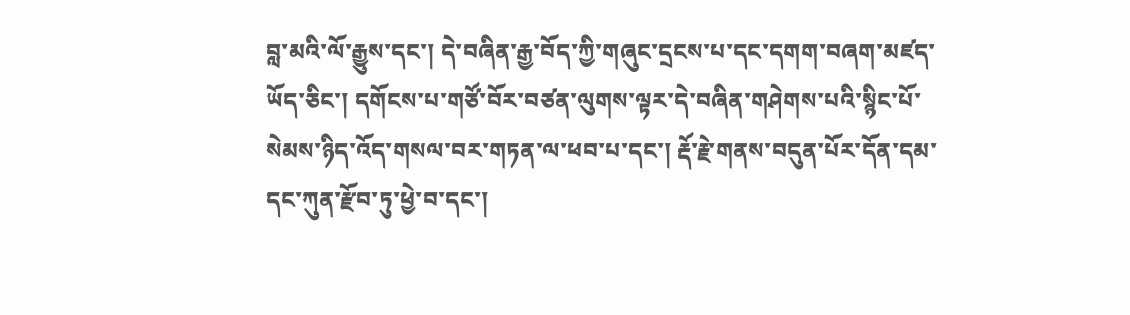བླ་མའི་ལོ་རྒྱུས་དང་། དེ་བཞིན་རྒྱ་བོད་ཀྱི་གཞུང་དྲངས་པ་དང་དགག་བཞག་མཛད་ཡོད་ཅིང་། དགོངས་པ་གཙོ་བོར་བཙན་ལུགས་ལྟར་དེ་བཞིན་གཤེགས་པའི་སྙིང་པོ་སེམས་ཉིད་འོད་གསལ་བར་གཏན་ལ་ཕབ་པ་དང་། རྡོ་རྗེ་གནས་བདུན་པོར་དོན་དམ་དང་ཀུན་རྫོབ་ཏུ་ཕྱེ་བ་དང་།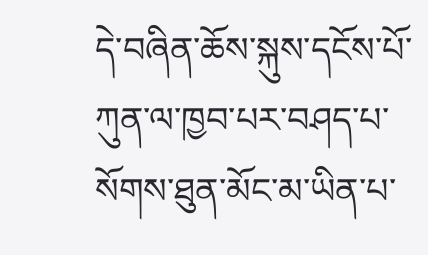དེ་བཞིན་ཆོས་སྐུས་དངོས་པོ་ཀུན་ལ་ཁྱབ་པར་བཤད་པ་སོགས་ཐུན་མོང་མ་ཡིན་པ་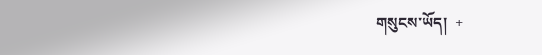གསུངས་ཡོད།  +